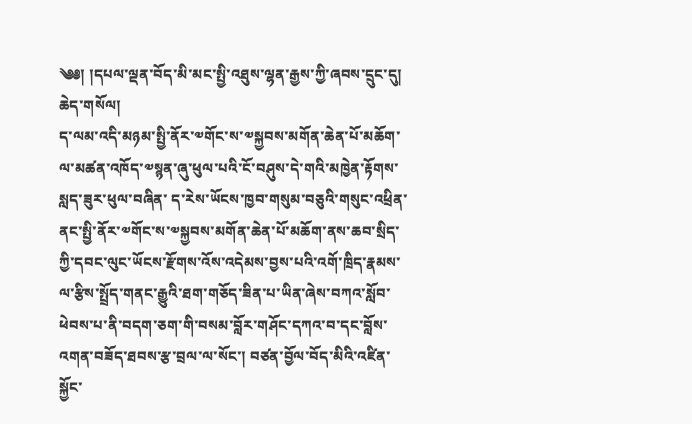༄༅། །དཔལ་ལྡན་བོད་མི་མང་སྤྱི་འཐུས་ལྷན་རྒྱས་ཀྱི་ཞབས་དྲུང་དུ།
ཆེད་གསོལ།
ད་ལམ་འདི་མཉམ་སྤྱི་ནོར་༧གོང་ས་༧སྐྱབས་མགོན་ཆེན་པོ་མཆོག་ལ་མཚན་འཁོད་༧སྙན་ཞུ་ཕུལ་པའི་ངོ་བཤུས་དེ་གའི་མཁྱེན་རྟོགས་སླད་ཟུར་ཕུལ་བཞིན་ ད་རེས་ཡོངས་ཁྱབ་གསུམ་བཅུའི་གསུང་འཕྲིན་ནང་སྤྱི་ནོར་༧གོང་ས་༧སྐྱབས་མགོན་ཆེན་པོ་མཆོག་ནས་ཆབ་སྲིད་ཀྱི་དབང་ལུང་ཡོངས་རྫོགས་འོས་འདེམས་བྱས་པའི་འགོ་ཁྲིད་རྣམས་ལ་རྩིས་སྤྲོད་གནང་རྒྱུའི་ཐག་གཅོད་ཟིན་པ་ཡིན་ཞེས་བཀའ་སློབ་ཕེབས་པ་ནི་བདག་ཅག་གི་བསམ་བློར་གཤོང་དཀའ་བ་དང་བློས་འགན་བཟོད་ཐབས་རྩ་བྲལ་ལ་སོང་། བཙན་བྱོལ་བོད་མིའི་འཛིན་སྐྱོང་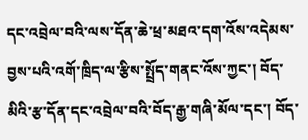དང་འབྲེལ་བའི་ལས་དོན་ཆེ་ཕྲ་མཐའ་དག་འོས་འདེམས་བྱས་པའི་འགོ་ཁྲིད་ལ་རྩིས་སྤྲོད་གནང་འོས་ཀྱང་། བོད་མིའི་རྩ་དོན་དང་འབྲེལ་བའི་བོད་རྒྱ་གཞི་མོལ་དང་། བོད་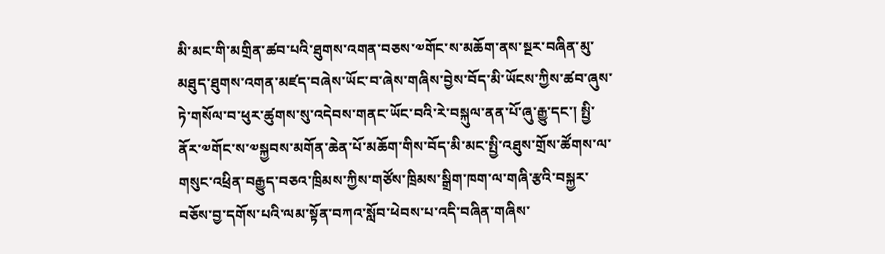མི་མང་གི་མགྲིན་ཚབ་པའི་ཐུགས་འགན་བཅས་༧གོང་ས་མཆོག་ནས་སྔར་བཞིན་མུ་མཐུད་ཐུགས་འགན་མཛད་བཞེས་ཡོང་བ་ཞེས་གཞིས་བྱེས་བོད་མི་ཡོངས་ཀྱིས་ཚབ་ཞུས་ཏེ་གསོལ་བ་ཕུར་ཚུགས་སུ་འདེབས་གནང་ཡོང་བའི་རེ་བསྐུལ་ནན་པོ་ཞུ་རྒྱུ་དང་། སྤྱི་ནོར་༧གོང་ས་༧སྐྱབས་མགོན་ཆེན་པོ་མཆོག་གིས་བོད་མི་མང་སྤྱི་འཐུས་གྲོས་ཚོགས་ལ་གསུང་འཕྲིན་བརྒྱུད་བཅའ་ཁྲིམས་ཀྱིས་གཙོས་ཁྲིམས་སྒྲིག་ཁག་ལ་གཞི་རྩའི་བསྐྱར་བཅོས་བྱ་དགོས་པའི་ལམ་སྟོན་བཀའ་སློབ་ཕེབས་པ་འདི་བཞིན་གཞིས་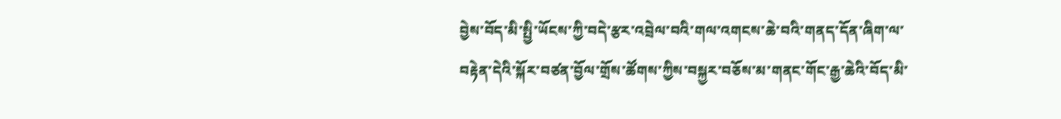བྱེས་བོད་མི་སྤྱི་ཡོངས་ཀྱི་བདེ་རྩར་འབྲེལ་བའི་གལ་འགངས་ཆེ་བའི་གནད་དོན་ཞིག་ལ་བརྟེན་དེའི་སྐོར་བཙན་བྱོལ་གྲོས་ཚོགས་ཀྱིས་བསྐྱར་བཅོས་མ་གནང་གོང་རྒྱ་ཆེའི་བོད་མི་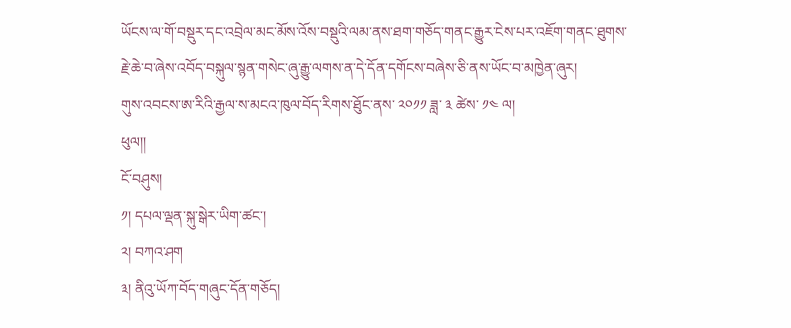ཡོངས་ལ་གོ་བསྡུར་དང་འབྲེལ་མང་མོས་འོས་བསྡུའི་ལམ་ནས་ཐག་གཅོད་གནང་རྒྱུར་ངེས་པར་འཇོག་གནང་ཐུགས་རྗེ་ཆེ་བ་ཞེས་འབོད་བསྐུལ་སྙན་གསེང་ཞུ་རྒྱུ་ལགས་ན་དེ་དོན་དགོངས་བཞེས་ཅི་ནས་ཡོང་བ་མཁྱེན་ཞུར།
གུས་འབངས་ཨ་རིའི་རྒྱལ་ས་མངའ་ཁུལ་བོད་རིགས་ཐོུང་ནས་ ༢༠༡༡ ཟླ་ ༣ ཚེས་ ༡༤ ལ།
ཕུལ།།
ངོ་བཤུས།
༡། དཔལ་ལྡན་སྐུ་སྒེར་ཡིག་ཚང་།
༢། བཀའ་ཤག
༣། ནིའུ་ཡོཀ་བོད་གཞུང་དོན་གཅོད།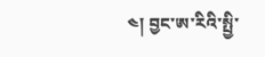༤། བྱང་ཨ་རིའི་སྤྱི་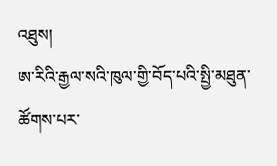འཐུས།
ཨ་རིའི་རྒྱལ་སའི་ཁུལ་གྱི་བོད་པའི་སྤྱི་མཐུན་ཚོགས་པར་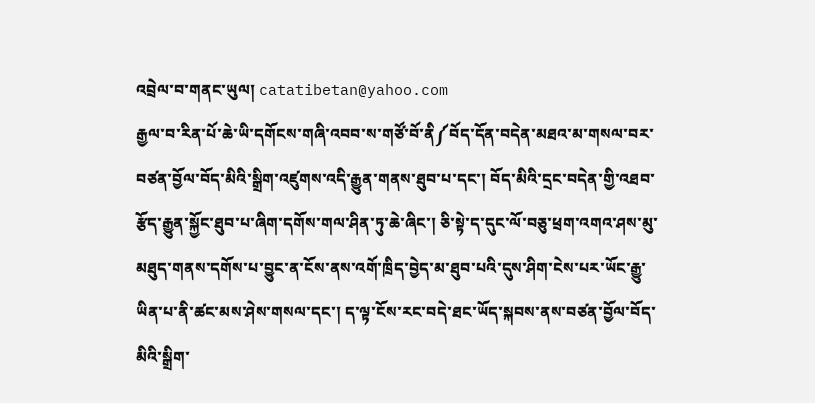འབྲེལ་བ་གནང་ཡུལ། catatibetan@yahoo.com
རྒྱལ་བ་རིན་པོ་ཆེ་ཡི་དགོངས་གཞི་འབབ་ས་གཙོ་བོ་ནི༼བོད་དོན་བདེན་མཐའ་མ་གསལ་བར་བཙན་བྱོལ་བོད་མིའི་སྒྲིག་འཛུགས་འདི་རྒྱུན་གནས་ཐུབ་པ་དང་། བོད་མིའི་དྲང་བདེན་གྱི་འཐབ་རྩོད་རྒྱུན་སྐྱོང་ཐུབ་པ་ཞིག་དགོས་གལ་ཤིན་ཏུ་ཆེ་ཞིང་། ཅི་སྟེ་ད་དུང་ལོ་བཅུ་ཕྲག་འགའ་ཤས་མུ་མཐུད་གནས་དགོས་པ་བྱུང་ན་ངོས་ནས་འགོ་ཁྲིད་བྱེད་མ་ཐུབ་པའི་དུས་ཤིག་ངེས་པར་ཡོང་རྒྱུ་ཡིན་པ་ནི་ཚང་མས་ཤེས་གསལ་དང་། ད་ལྟ་ངོས་རང་བདེ་ཐང་ཡོད་སྐབས་ནས་བཙན་བྱོལ་བོད་མིའི་སྒྲིག་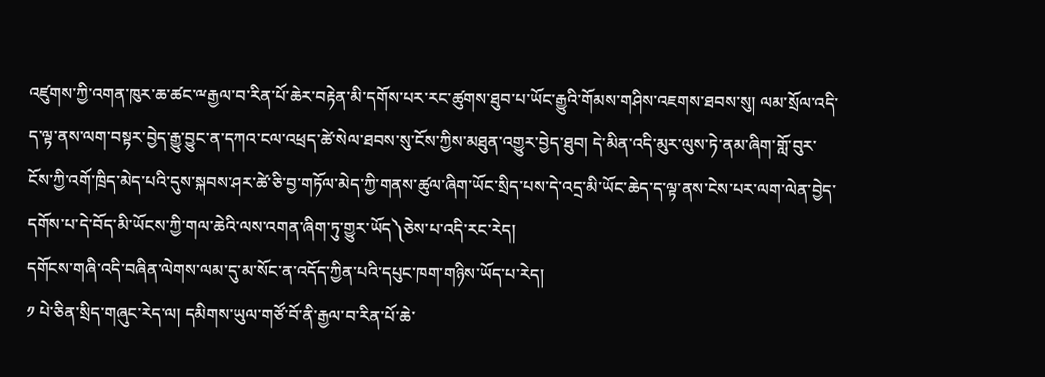འཛུགས་ཀྱི་འགན་ཁུར་ཆ་ཚང་ྋརྒྱལ་བ་རིན་པོ་ཆེར་བརྟེན་མི་དགོས་པར་རང་ཚུགས་ཐུབ་པ་ཡོང་རྒྱུའི་གོམས་གཤིས་འཇགས་ཐབས་སུ། ལམ་སྲོལ་འདི་ད་ལྟ་ནས་ལག་བསྟར་བྱེད་རྒྱུ་བྱུང་ན་དཀའ་ངལ་འཕྲད་ཚེ་སེལ་ཐབས་སུ་ངོས་ཀྱིས་མཐུན་འགྱུར་བྱེད་ཐུབ། དེ་མིན་འདི་མུར་ལུས་ཏེ་ནམ་ཞིག་གློ་བུར་ངོས་ཀྱི་འགོ་ཁྲིད་མེད་པའི་དུས་སྐབས་ཤར་ཚེ་ཅི་བྱ་གཏོལ་མེད་ཀྱི་གནས་ཚུལ་ཞིག་ཡོང་སྲིད་པས་དེ་འདྲ་མི་ཡོང་ཆེད་ད་ལྟ་ནས་ངེས་པར་ལག་ལེན་བྱེད་དགོས་པ་དེ་བོད་མི་ཡོངས་ཀྱི་གལ་ཆེའི་ལས་འགན་ཞིག་ཏུ་གྱུར་ཡོད༽ཅེས་པ་འདི་རང་རེད།
དགོངས་གཞི་འདི་བཞིན་ལེགས་ལམ་དུ་མ་སོང་ན་འདོད་ཀྱིན་པའི་དཔུང་ཁག་གཉིས་ཡོད་པ་རེད།
༡ པེ་ཅིན་སྲིད་གཞུང་རེད་ལ། དམིགས་ཡུལ་གཙོ་བོ་ནི་རྒྱལ་བ་རིན་པོ་ཆེ་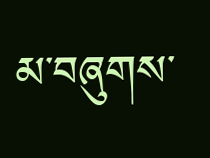མ་བཞུགས་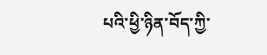པའི་ཕྱི་ཉིན་བོད་ཀྱི་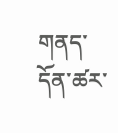གནད་དོན་ཚར་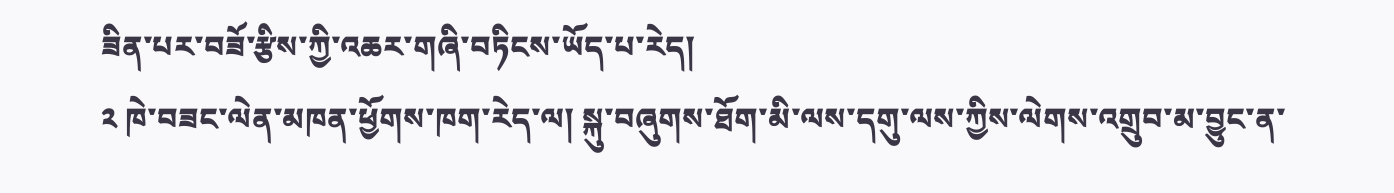ཟིན་པར་བཟོ་རྩིས་ཀྱི་འཆར་གཞི་བཏིངས་ཡོད་པ་རེད།
༢ ཁེ་བཟང་ལེན་མཁན་ཕྱོགས་ཁག་རེད་ལ། སྐུ་བཞུགས་ཐོག་མི་ལས་དགུ་ལས་ཀྱིས་ལེགས་འགྲུབ་མ་བྱུང་ན་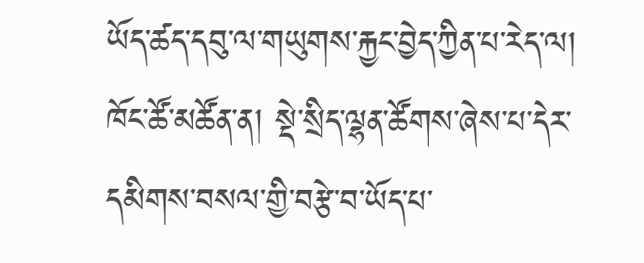ཡོད་ཚད་དབུ་ལ་གཡུགས་རྐྱང་བྱེད་ཀྱིན་པ་རེད་ལ། ཁོང་ཚོ་མཚོན་ན། སྡེ་སྲིད་ལྷན་ཚོགས་ཞེས་པ་དེར་དམིགས་བསལ་གྱི་བརྩེ་བ་ཡོད་པ་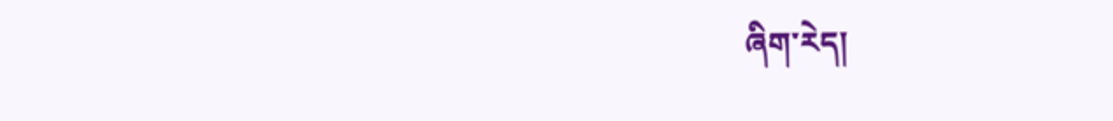ཞིག་རེད།